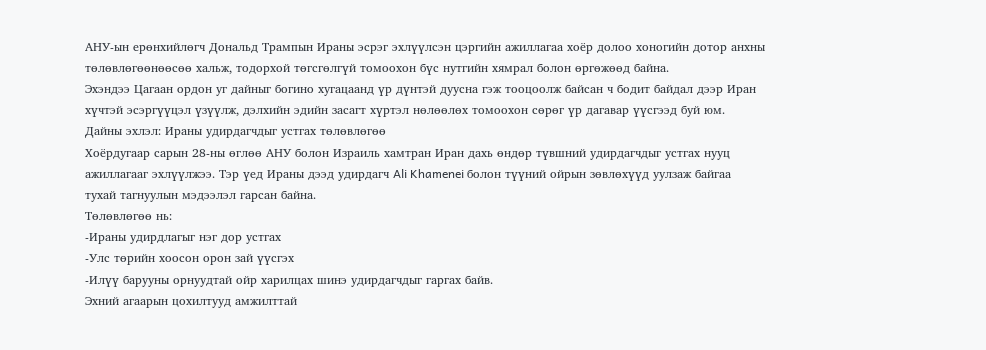АНУ-ын ерөнхийлөгч Дональд Трампын Ираны эсрэг эхлүүлсэн цэргийн ажиллагаа хоёр долоо хоногийн дотор анхны төлөвлөгөөнөөсөө хальж, тодорхой төгсгөлгүй томоохон бүс нутгийн хямрал болон өргөжөөд байна.
Эхэндээ Цагаан ордон уг дайныг богино хугацаанд үр дүнтэй дуусна гэж тооцоолж байсан ч бодит байдал дээр Иран хүчтэй эсэргүүцэл үзүүлж, дэлхийн эдийн засагт хүртэл нөлөөлөх томоохон сөрөг үр дагавар үүсгээд буй юм.
Дайны эхлэл: Ираны удирдагчдыг устгах төлөвлөгөө
Хоёрдугаар сарын 28-ны өглөө АНУ болон Израиль хамтран Иран дахь өндөр түвшний удирдагчдыг устгах нууц ажиллагааг эхлүүлжээ. Тэр үед Ираны дээд удирдагч Ali Khamenei болон түүний ойрын зөвлөхүүд уулзаж байгаа тухай тагнуулын мэдээлэл гарсан байна.
Төлөвлөгөө нь:
-Ираны удирдлагыг нэг дор устгах
-Улс төрийн хоосон орон зай үүсгэх
-Илүү барууны орнуудтай ойр харилцах шинэ удирдагчдыг гаргах байв.
Эхний агаарын цохилтууд амжилттай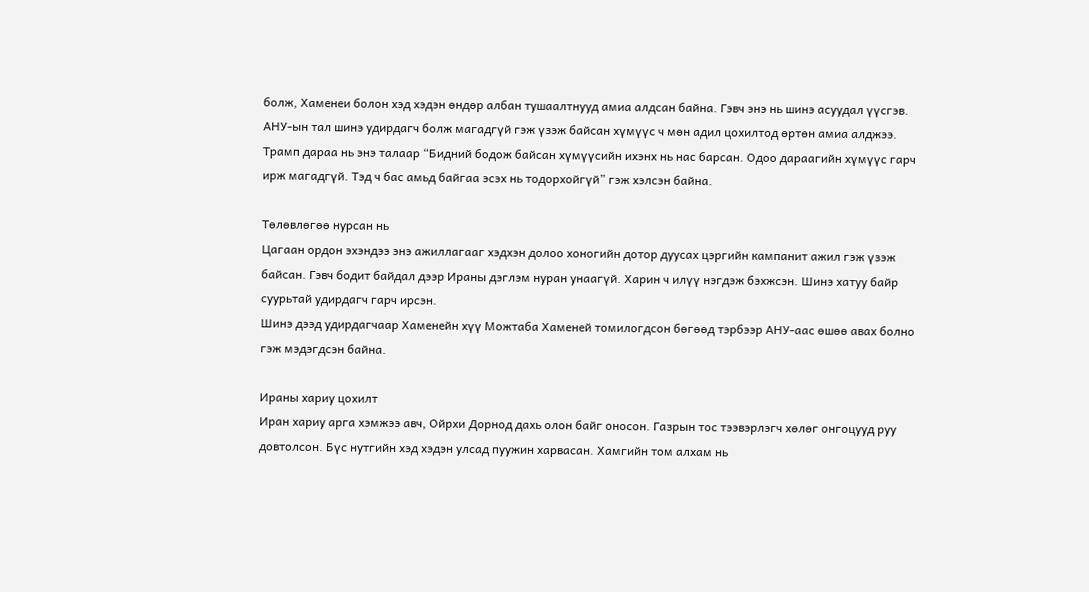болж, Хаменеи болон хэд хэдэн өндөр албан тушаалтнууд амиа алдсан байна. Гэвч энэ нь шинэ асуудал үүсгэв. АНУ-ын тал шинэ удирдагч болж магадгүй гэж үзэж байсан хүмүүс ч мөн адил цохилтод өртөн амиа алджээ.
Трамп дараа нь энэ талаар “Бидний бодож байсан хүмүүсийн ихэнх нь нас барсан. Одоо дараагийн хүмүүс гарч ирж магадгүй. Тэд ч бас амьд байгаа эсэх нь тодорхойгүй” гэж хэлсэн байна.

Төлөвлөгөө нурсан нь
Цагаан ордон эхэндээ энэ ажиллагааг хэдхэн долоо хоногийн дотор дуусах цэргийн кампанит ажил гэж үзэж байсан. Гэвч бодит байдал дээр Ираны дэглэм нуран унаагүй. Харин ч илүү нэгдэж бэхжсэн. Шинэ хатуу байр суурьтай удирдагч гарч ирсэн.
Шинэ дээд удирдагчаар Хаменейн хүү Можтаба Хаменей томилогдсон бөгөөд тэрбээр АНУ-аас өшөө авах болно гэж мэдэгдсэн байна.

Ираны хариу цохилт
Иран хариу арга хэмжээ авч, Ойрхи Дорнод дахь олон байг оносон. Газрын тос тээвэрлэгч хөлөг онгоцууд руу довтолсон. Бүс нутгийн хэд хэдэн улсад пуужин харвасан. Хамгийн том алхам нь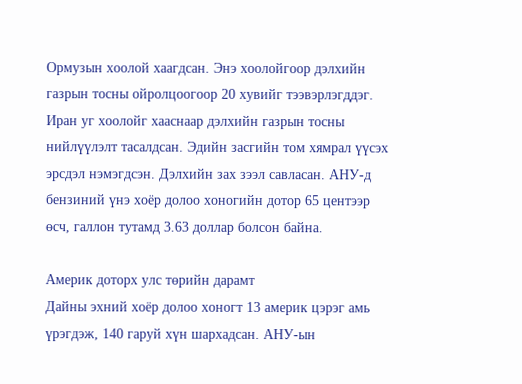Ормузын хоолой хаагдсан. Энэ хоолойгоор дэлхийн газрын тосны ойролцоогоор 20 хувийг тээвэрлэгддэг.
Иран уг хоолойг хааснаар дэлхийн газрын тосны нийлүүлэлт тасалдсан. Эдийн засгийн том хямрал үүсэх эрсдэл нэмэгдсэн. Дэлхийн зах зээл савласан. АНУ-д бензиний үнэ хоёр долоо хоногийн дотор 65 центээр өсч, галлон тутамд 3.63 доллар болсон байна.

Америк доторх улс төрийн дарамт
Дайны эхний хоёр долоо хоногт 13 америк цэрэг амь үрэгдэж, 140 гаруй хүн шархадсан. АНУ-ын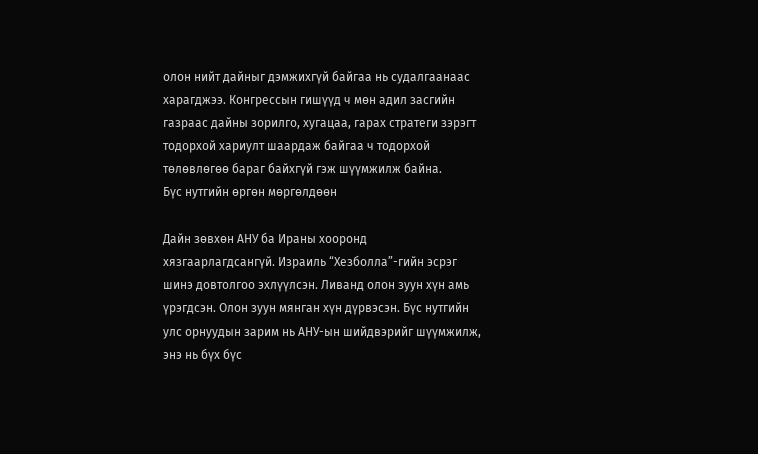олон нийт дайныг дэмжихгүй байгаа нь судалгаанаас харагджээ. Конгрессын гишүүд ч мөн адил засгийн газраас дайны зорилго, хугацаа, гарах стратеги зэрэгт тодорхой хариулт шаардаж байгаа ч тодорхой төлөвлөгөө бараг байхгүй гэж шүүмжилж байна.
Бүс нутгийн өргөн мөргөлдөөн

Дайн зөвхөн АНУ ба Ираны хооронд хязгаарлагдсангүй. Израиль “Хезболла”-гийн эсрэг шинэ довтолгоо эхлүүлсэн. Ливанд олон зуун хүн амь үрэгдсэн. Олон зуун мянган хүн дүрвэсэн. Бүс нутгийн улс орнуудын зарим нь АНУ-ын шийдвэрийг шүүмжилж, энэ нь бүх бүс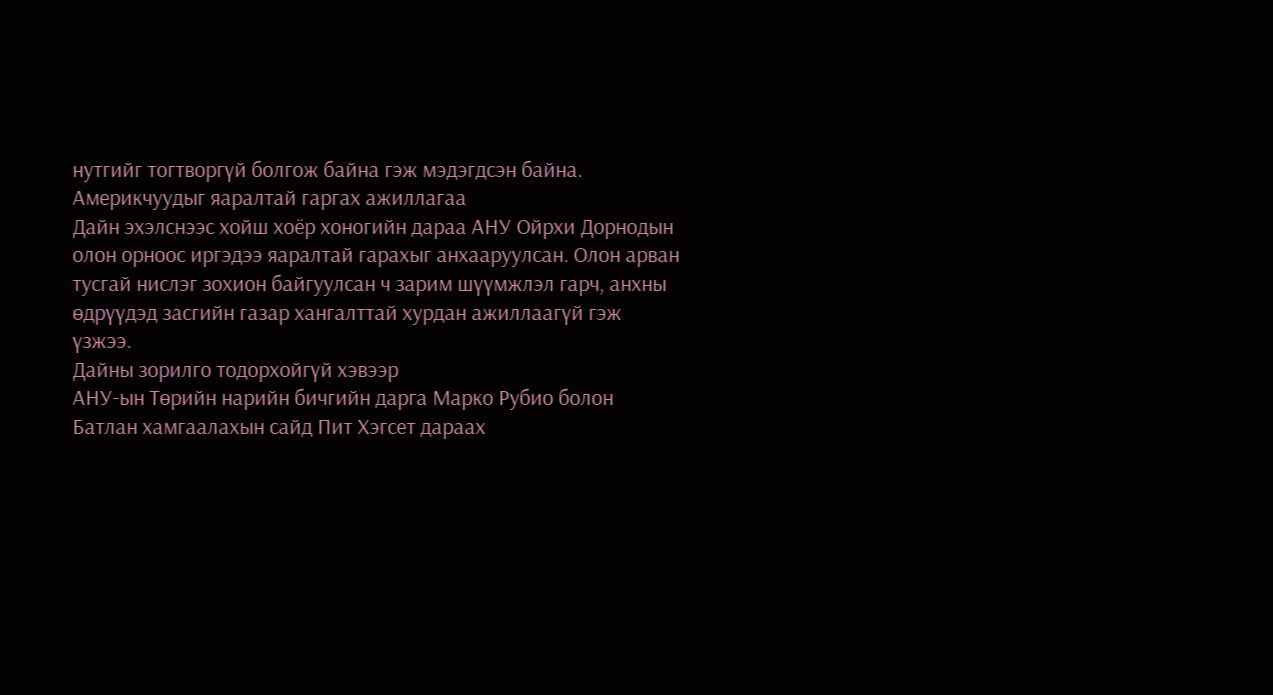нутгийг тогтворгүй болгож байна гэж мэдэгдсэн байна.
Америкчуудыг яаралтай гаргах ажиллагаа
Дайн эхэлснээс хойш хоёр хоногийн дараа АНУ Ойрхи Дорнодын олон орноос иргэдээ яаралтай гарахыг анхааруулсан. Олон арван тусгай нислэг зохион байгуулсан ч зарим шүүмжлэл гарч, анхны өдрүүдэд засгийн газар хангалттай хурдан ажиллаагүй гэж үзжээ.
Дайны зорилго тодорхойгүй хэвээр
АНУ-ын Төрийн нарийн бичгийн дарга Марко Рубио болон Батлан хамгаалахын сайд Пит Хэгсет дараах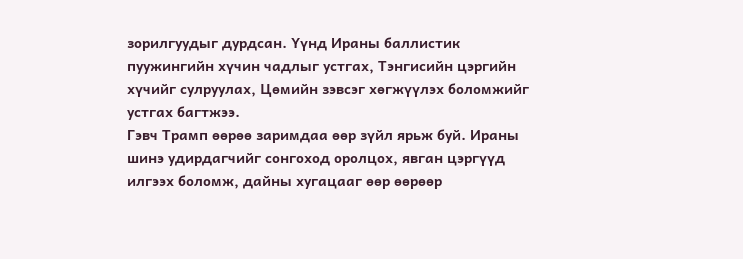зорилгуудыг дурдсан. Үүнд Ираны баллистик пуужингийн хүчин чадлыг устгах, Тэнгисийн цэргийн хүчийг сулруулах, Цөмийн зэвсэг хөгжүүлэх боломжийг устгах багтжээ.
Гэвч Трамп өөрөө заримдаа өөр зүйл ярьж буй. Ираны шинэ удирдагчийг сонгоход оролцох, явган цэргүүд илгээх боломж, дайны хугацааг өөр өөрөөр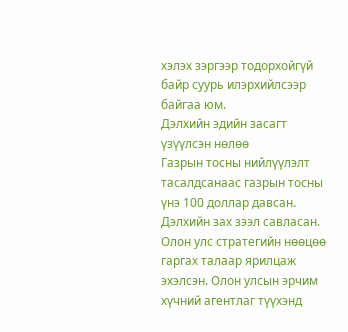хэлэх зэргээр тодорхойгүй байр суурь илэрхийлсээр байгаа юм.
Дэлхийн эдийн засагт үзүүлсэн нөлөө
Газрын тосны нийлүүлэлт тасалдсанаас газрын тосны үнэ 100 доллар давсан. Дэлхийн зах зээл савласан. Олон улс стратегийн нөөцөө гаргах талаар ярилцаж эхэлсэн. Олон улсын эрчим хүчний агентлаг түүхэнд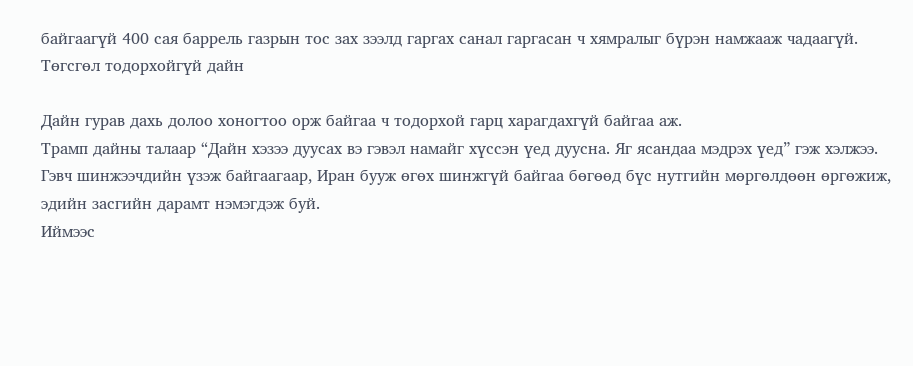байгаагүй 400 сая баррель газрын тос зах зээлд гаргах санал гаргасан ч хямралыг бүрэн намжааж чадаагүй.
Төгсгөл тодорхойгүй дайн

Дайн гурав дахь долоо хоногтоо орж байгаа ч тодорхой гарц харагдахгүй байгаа аж.
Трамп дайны талаар “Дайн хэзээ дуусах вэ гэвэл намайг хүссэн үед дуусна. Яг ясандаа мэдрэх үед” гэж хэлжээ. Гэвч шинжээчдийн үзэж байгаагаар, Иран бууж өгөх шинжгүй байгаа бөгөөд бүс нутгийн мөргөлдөөн өргөжиж, эдийн засгийн дарамт нэмэгдэж буй.
Иймээс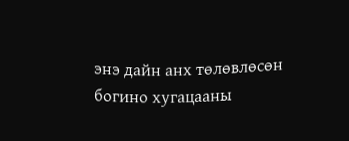энэ дайн анх төлөвлөсөн богино хугацааны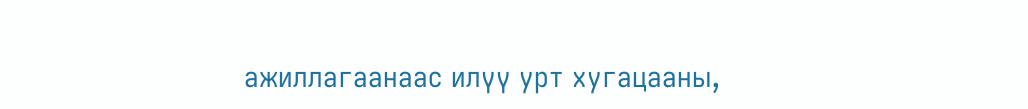ажиллагаанаас илүү урт хугацааны,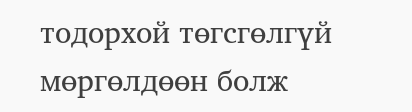тодорхой төгсгөлгүй мөргөлдөөн болж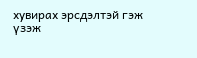хувирах эрсдэлтэй гэж үзэж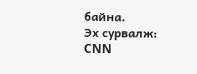байна.
Эх сурвалж: CNN